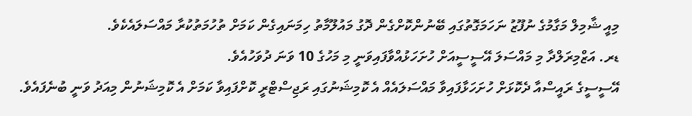މިއީ ޝާމިލް މަގާމުގެ ނުފޫޒު ނަހަމަގޮތުގައި ބޭނުންކޮށްގެން ދޮގު މައުލޫމާތު ހިމަނައިގެން ކަމަށް ތުހުމަތުކުރާ މައްސަލައެކެވެ.
ޑރ. އަޒްމިރަލްދާ މި މައްސަލަ އޭސީސީއަށް ހުށަހަޅުއްވާފައިވަނީ މި މަހުގެ 10 ވަނަ ދުވަހުއެވެ.
އޭސީސީގެ ރައީސްއާ ދެކޮޅަށް ހުށަހަޅާފައިވާ މައްސަލައެއް އެ ކޮމިޝަނުގައި ރަޖިސްޓްރީ ކޮށްފައިވާ ކަމަށް އެ ކޮމިޝަނުން މިއަދު ވަނީ ބުނެފައެވެ.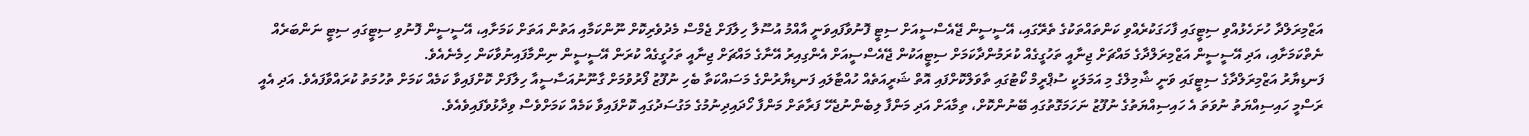އަޒްމިރަލްދާ ހުށަހެޅުއްވި ސިޓީގައި ފާހަގަކުރެއްވި ކަންތައްތަކުގެ ތެރޭގައި، އޭސީސީން ޖޭއެސްސީއަށް ސިޓީ ފޮނުވާފައިވަނީ އާއްމު އުސޫލާ ހިލާފަށް ޖެމްސް މެދުވެރިކޮށް ނޫންކަމާއި އަތުން އަތަށް ކަމަށާއި، އޭސީސީން ފޮނުވި ސިޓީގައި ސިޓީ ނަންބަރެއް ނެތްކަމަށާއި، އަދި އޭސީސީން އަޒްމިރަލްދާގެ މައްޗަށް ޖިނާއީ ތަހުގީގެއް ކުރަމުންދާކަމަށް ސިޓީއަކުން ޖޭއެސްސީއަށް އެންގިއިރު އޭނާގެ މައްޗަށް ޖިނާއީ ތަހުގީގެއް ކުރަން އޭސީސީން ނިންމާފައިނުވާކަން ހިމެނެއެވެ.
ފަނޑިޔާރު އަޒްމިރަލްދާގެ ސިޓީގައި ވަނީ ޝާމިލްގެ މި އަމަލަކީ ސުޕްރީމް ކޯޓުގައި ތާވަލްކޮށްފައި އޮތް ޝަރީއަތެއް ހުއްޓާލައި ފަނޑިޔާރުންގެ މަސައްކަތާ ބެހި ނުފޫޒު ފޯރުވުމަށް ގާނޫނުއަސާސީއާ ހިލާފަށް ކޮށްފައިވާ ކަމެއް ކަމަށް ތުހުމަތު ކުރައްވާފައެވެ. އަދި އެއީ ރަސްމީ ހައިސިއްޔަތު ނުވަތަ އެ ހައިސިއްޔަތުގެ ނުފޫޒު ނަހަމަގޮތުގައި ބޭނުންކޮށް، ތިމާއަށް އަދި މަންފާ ލިބެންނުޖެހޭ ފަރާތަށް މަންފާ ހޯދައިދިނުމުގެ މަގުސަދުގައި ކޮށްފައިވާ ކަމެއް ކަމަށްވެސް ވިދާޅުވެފައިވެއެވެ.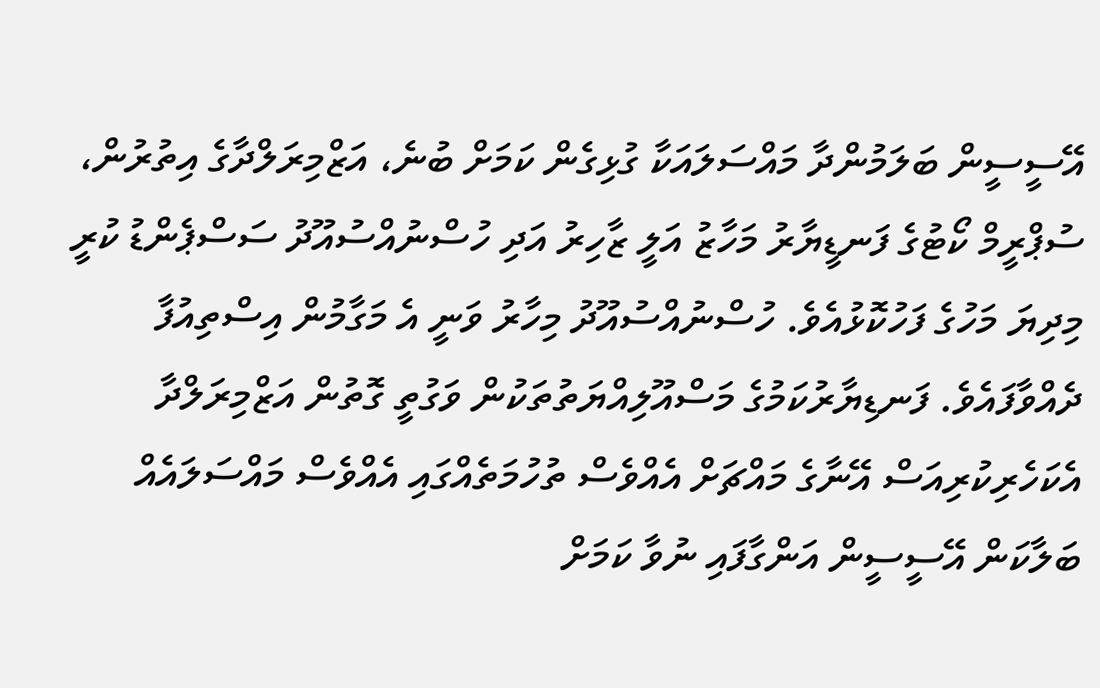އޭސީސީން ބަލަމުންދާ މައްސަލައަކާ ގުޅިގެން ކަމަށް ބުނެ، އަޒްމިރަލްދާގެ އިތުރުން، ސުޕްރީމް ކޯޓުގެ ފަނޑީޔާރު މަހާޒު އަލީ ޒާހިރު އަދި ހުސްނުއްސުއޫދު ސަސްޕެންޑު ކުރީ މިދިޔަ މަހުގެ ފަހުކޮޅުއެވެ. ހުސްނުއްސުއޫދު މިހާރު ވަނީ އެ މަގާމުން އިސްތިއުފާ ދެއްވާފައެވެ. ފަނޑިޔާރުކަމުގެ މަސްއޫލިއްޔަތުތަކުން ވަގުތީ ގޮތުން އަޒްމިރަލްދާ އެކަހެރިކުރިއަސް އޭނާގެ މައްޗަށް އެއްވެސް ތުހުމަތެއްގައި އެއްވެސް މައްސަލައެއް ބަލާކަން އޭސީސީން އަންގާފައި ނުވާ ކަމަށް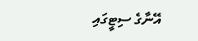އޭނާގެ ސިޓީގައި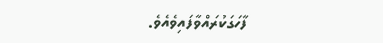ފާހަގަކުރައްވާފައިވެއެވެ.